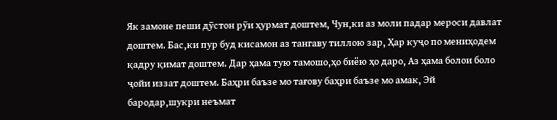Як замоне пеши дӯстон рӯи ҳурмат доштем, Чун,ки аз моли падар мероси давлат доштем. Бас,ки пур буд кисамон аз тангаву тиллою зар, Ҳар куҷо по мениҳодем қадру қимат доштем. Дар ҳама тую тамошо,ҳо биёю ҳо даро, Аз ҳама болои боло ҷойи иззат доштем. Баҳри баъзе мо тағову баҳри баъзе мо амак, Эй бародар,шукри неъмат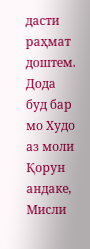дасти раҳмат доштем. Дода буд бар мо Худо аз моли Қорун андаке, Мисли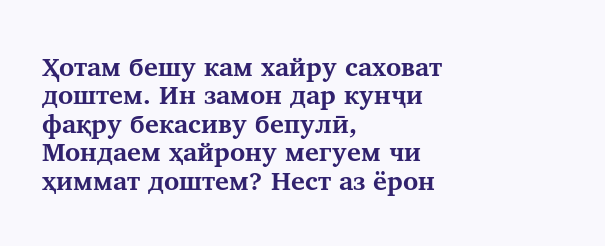Ҳотам бешу кам хайру саховат доштем. Ин замон дар кунҷи фақру бекасиву бепулӣ, Мондаем ҳайрону мегуем чи ҳиммат доштем? Нест аз ёрон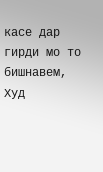касе дар гирди мо то бишнавем, Худ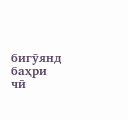бигӯянд баҳри чӣ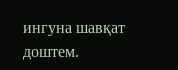ингуна шавқат доштем.